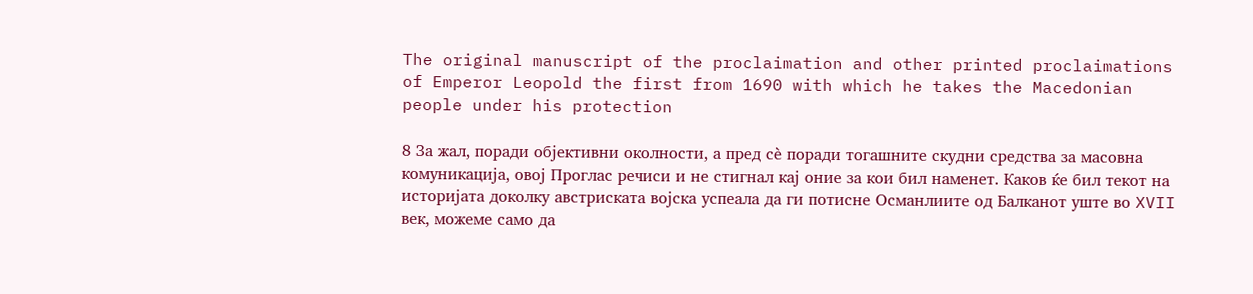The original manuscript of the proclaimation and other printed proclaimations of Emperor Leopold the first from 1690 with which he takes the Macedonian people under his protection

8 За жал, поради објективни околности, а пред сѐ поради тогашните скудни средства за масовна комуникација, овој Проглас речиси и не стигнал кај оние за кои бил наменет. Каков ќе бил текот на историјата доколку австриската војска успеала да ги потисне Османлиите од Балканот уште во XVII век, можеме само да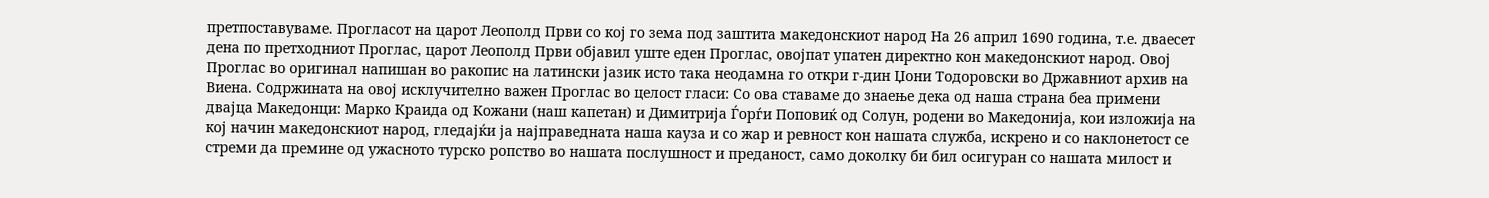претпоставуваме. Прогласот на царот Леополд Први со кој го зема под заштита македонскиот народ На 26 април 1690 година, т.е. дваесет дена по претходниот Проглас, царот Леополд Први објавил уште еден Проглас, овојпат упатен директно кон македонскиот народ. Овој Проглас во оригинал напишан во ракопис на латински јазик исто така неодамна го откри г-дин Џони Тодоровски во Државниот архив на Виена. Содржината на овој исклучително важен Проглас во целост гласи: Со ова ставаме до знаење дека од наша страна беа примени двајца Македонци: Марко Краида од Кожани (наш капетан) и Димитрија Ѓорѓи Поповиќ од Солун, родени во Македонија, кои изложија на кој начин македонскиот народ, гледајќи ја најправедната наша кауза и со жар и ревност кон нашата служба, искрено и со наклонетост се стреми да премине од ужасното турско ропство во нашата послушност и преданост, само доколку би бил осигуран со нашата милост и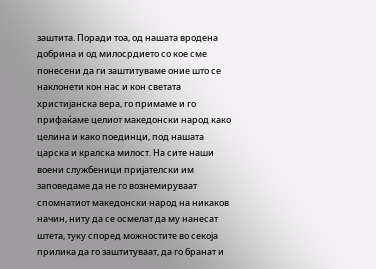заштита. Поради тоа, од нашата вродена добрина и од милосрдието со кое сме понесени да ги заштитуваме оние што се наклонети кон нас и кон светата христијанска вера, го примаме и го прифаќаме целиот македонски народ како целина и како поединци, под нашата царска и кралска милост. На сите наши воени службеници пријателски им заповедаме да не го вознемируваат спомнатиот македонски народ на никаков начин, ниту да се осмелат да му нанесат штета, туку според можностите во секоја прилика да го заштитуваат, да го бранат и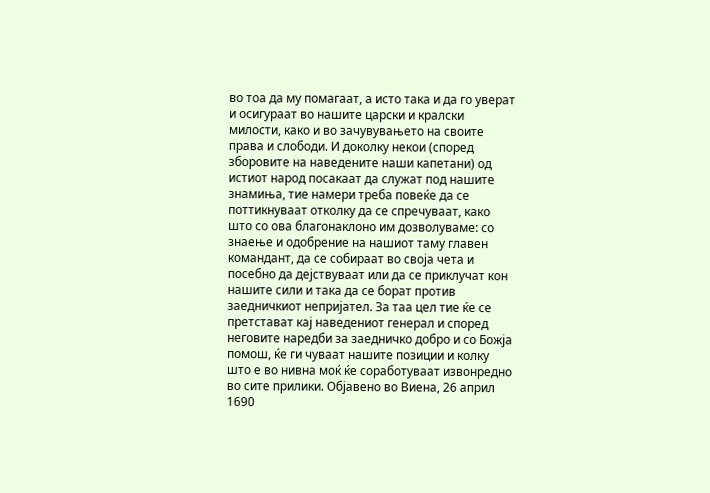во тоа да му помагаат, а исто така и да го уверат и осигураат во нашите царски и кралски милости, како и во зачувувањето на своите права и слободи. И доколку некои (според зборовите на наведените наши капетани) од истиот народ посакаат да служат под нашите знамиња, тие намери треба повеќе да се поттикнуваат отколку да се спречуваат, како што со ова благонаклоно им дозволуваме: со знаење и одобрение на нашиот таму главен командант, да се собираат во своја чета и посебно да дејствуваат или да се приклучат кон нашите сили и така да се борат против заедничкиот непријател. За таа цел тие ќе се претстават кај наведениот генерал и според неговите наредби за заедничко добро и со Божја помош, ќе ги чуваат нашите позиции и колку што е во нивна моќ ќе соработуваат извонредно во сите прилики. Објавено во Виена, 26 април 1690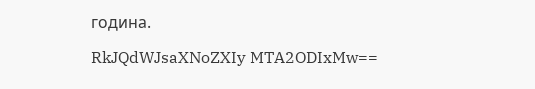година.

RkJQdWJsaXNoZXIy MTA2ODIxMw==